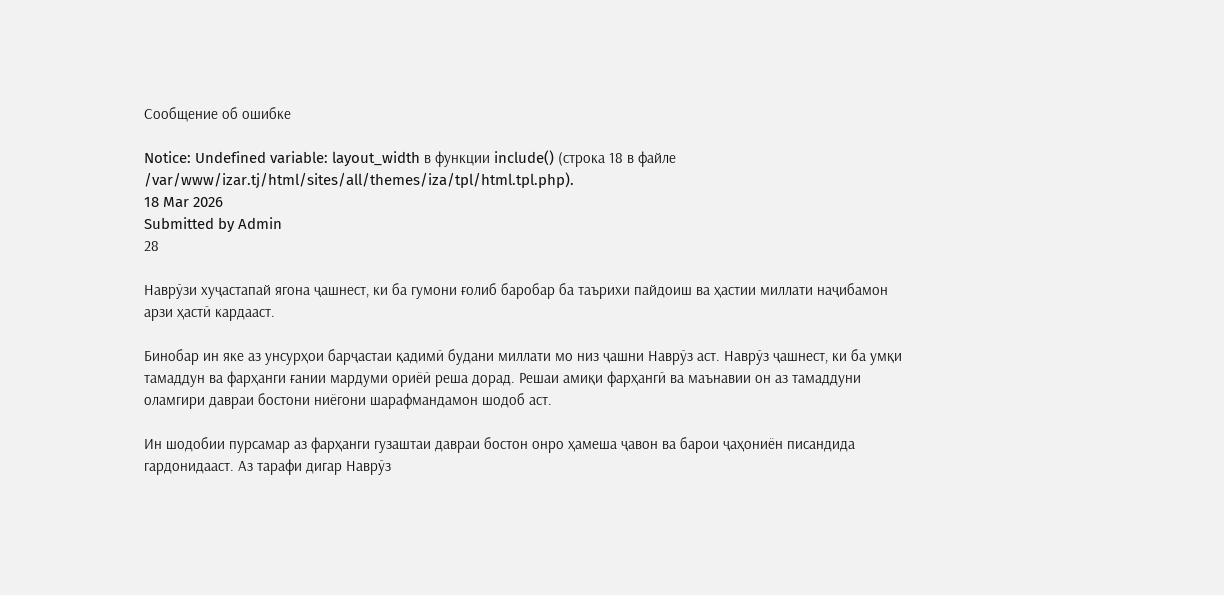Сообщение об ошибке

Notice: Undefined variable: layout_width в функции include() (строка 18 в файле /var/www/izar.tj/html/sites/all/themes/iza/tpl/html.tpl.php).
18 Mar 2026
Submitted by Admin
28

Наврӯзи хуҷастапай ягона ҷашнест, ки ба гумони ғолиб баробар ба таърихи пайдоиш ва ҳастии миллати наҷибамон арзи ҳастӣ кардааст.

Бинобар ин яке аз унсурҳои барҷастаи қадимӣ будани миллати мо низ ҷашни Наврӯз аст. Наврӯз ҷашнест, ки ба умқи тамаддун ва фарҳанги ғании мардуми ориёӣ реша дорад. Решаи амиқи фарҳангӣ ва маънавии он аз тамаддуни оламгири давраи бостони ниёгони шарафмандамон шодоб аст.

Ин шодобии пурсамар аз фарҳанги гузаштаи давраи бостон онро ҳамеша ҷавон ва барои ҷаҳониён писандида гардонидааст. Аз тарафи дигар Наврӯз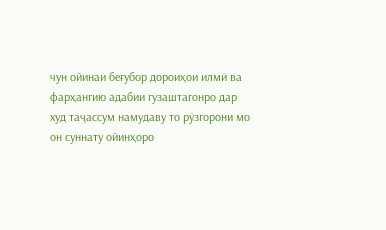чун ойинаи беғубор дороиҳои илмӣ ва фарҳангию адабии гузаштагонро дар худ таҷассум намудаву то рӯзгорони мо он суннату ойинҳоро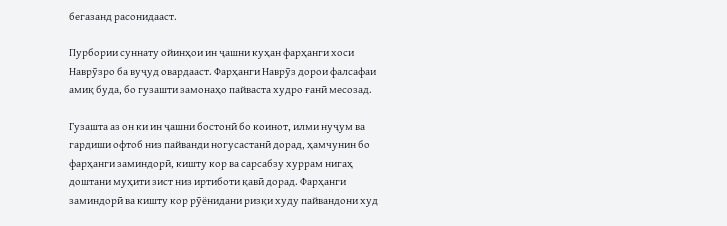бегазанд расонидааст.

Пурбории суннату ойинҳои ин ҷашни куҳан фарҳанги хоси Наврӯзро ба вуҷуд овардааст. Фарҳанги Наврӯз дорои фалсафаи амиқ буда, бо гузашти замонаҳо пайваста худро ғанӣ месозад.

Гузашта аз он ки ин ҷашни бостонӣ бо коинот, илми нуҷум ва гардиши офтоб низ пайванди ногусастанӣ дорад, ҳамчунин бо фарҳанги заминдорӣ, кишту кор ва сарсабзу хуррам нигаҳ доштани муҳити зист низ иртиботи қавӣ дорад. Фарҳанги заминдорӣ ва кишту кор рӯёнидани ризқи худу пайвандони худ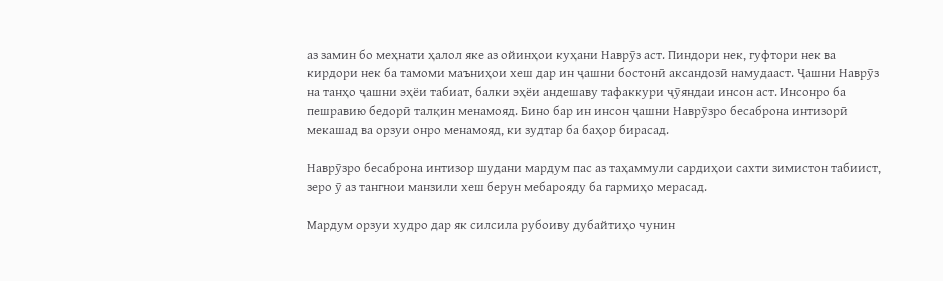аз замин бо меҳнати ҳалол яке аз ойинҳои куҳани Наврӯз аст. Пиндори нек, гуфтори нек ва кирдори нек ба тамоми маъниҳои хеш дар ин ҷашни бостонӣ аксандозӣ намудааст. Ҷашни Наврӯз на танҳо ҷашни эҳёи табиат, балки эҳёи андешаву тафаккури ҷӯяндаи инсон аст. Инсонро ба пешравию бедорӣ талқин менамояд. Бино бар ин инсон ҷашни Наврӯзро бесаброна интизорӣ мекашад ва орзуи онро менамояд, ки зудтар ба баҳор бирасад.

Наврӯзро бесаброна интизор шудани мардум пас аз таҳаммули сардиҳои сахти зимистон табиист, зеро ӯ аз тангнои манзили хеш берун мебарояду ба гармиҳо мерасад.

Мардум орзуи худро дар як силсила рубоиву дубайтиҳо чунин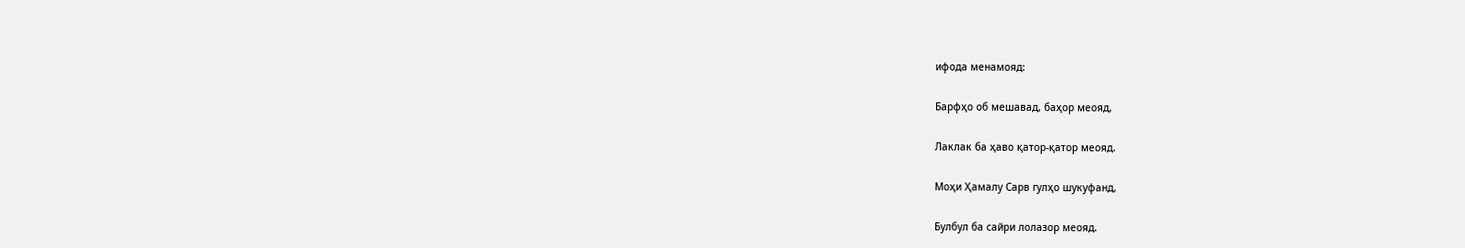ифода менамояд:

Барфҳо об мешавад, баҳор меояд,

Лаклак ба ҳаво қатор-қатор меояд.

Моҳи Ҳамалу Сарв гулҳо шукуфанд,

Булбул ба сайри лолазор меояд.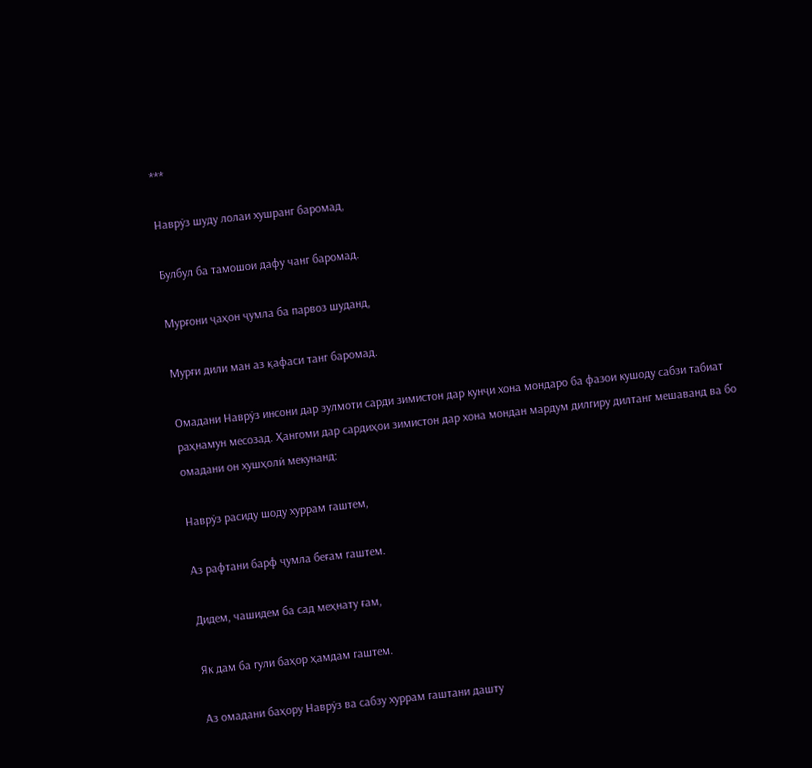***

Наврӯз шуду лолаи хушранг баромад,

Булбул ба тамошои дафу чанг баромад.

Мурғони ҷаҳон ҷумла ба парвоз шуданд,

Мурғи дили ман аз қафаси танг баромад.

Омадани Наврӯз инсони дар зулмоти сарди зимистон дар кунҷи хона мондаро ба фазои кушоду сабзи табиат раҳнамун месозад. Ҳангоми дар сардиҳои зимистон дар хона мондан мардум дилгиру дилтанг мешаванд ва бо омадани он хушҳолӣ мекунанд:

Наврӯз расиду шоду хуррам гаштем,

Аз рафтани барф ҷумла беғам гаштем.

Дидем, чашидем ба сад меҳнату ғам,

Як дам ба гули баҳор ҳамдам гаштем.

Аз омадани баҳору Наврӯз ва сабзу хуррам гаштани дашту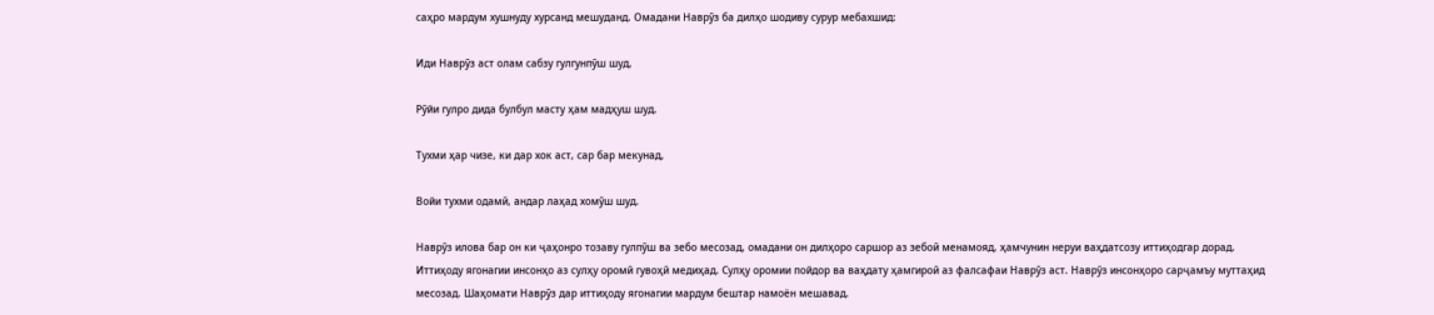саҳро мардум хушнуду хурсанд мешуданд. Омадани Наврӯз ба дилҳо шодиву сурур мебахшид:

Иди Наврӯз аст олам сабзу гулгунпӯш шуд,

Рӯйи гулро дида булбул масту ҳам мадҳуш шуд.

Тухми ҳар чизе, ки дар хок аст, сар бар мекунад,

Войи тухми одамӣ, андар лаҳад хомӯш шуд.

Наврӯз илова бар он ки ҷаҳонро тозаву гулпӯш ва зебо месозад, омадани он дилҳоро саршор аз зебоӣ менамояд, ҳамчунин неруи ваҳдатсозу иттиҳодгар дорад. Иттиҳоду ягонагии инсонҳо аз сулҳу оромӣ гувоҳӣ медиҳад. Сулҳу оромии пойдор ва ваҳдату ҳамгироӣ аз фалсафаи Наврӯз аст. Наврӯз инсонҳоро сарҷамъу муттаҳид месозад. Шаҳомати Наврӯз дар иттиҳоду ягонагии мардум бештар намоён мешавад.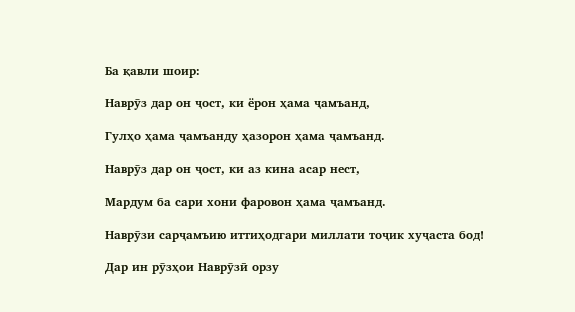Ба қавли шоир:

Наврӯз дар он ҷост, ки ёрон ҳама ҷамъанд,

Гулҳо ҳама ҷамъанду ҳазорон ҳама ҷамъанд.

Наврӯз дар он ҷост, ки аз кина асар нест,

Мардум ба сари хони фаровон ҳама ҷамъанд.

Наврӯзи сарҷамъию иттиҳодгари миллати тоҷик хуҷаста бод!

Дар ин рӯзҳои Наврӯзӣ орзу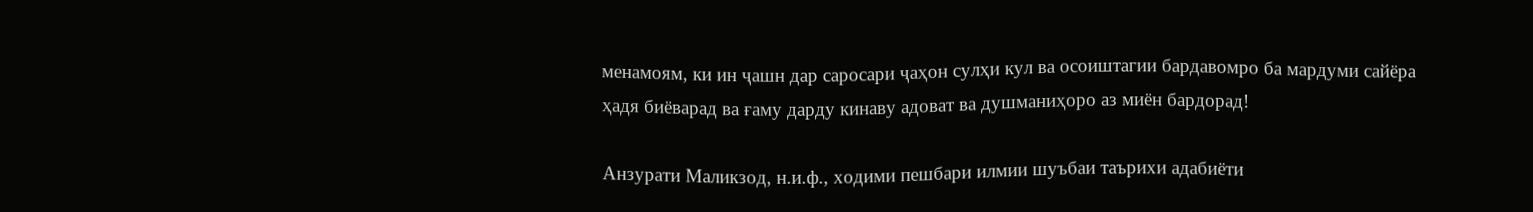менамоям, ки ин ҷашн дар саросари ҷаҳон сулҳи кул ва осоиштагии бардавомро ба мардуми сайёра ҳадя биёварад ва ғаму дарду кинаву адоват ва душманиҳоро аз миён бардорад!

Анзурати Маликзод, н.и.ф., ходими пешбари илмии шуъбаи таърихи адабиёти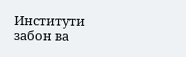Институти забон ва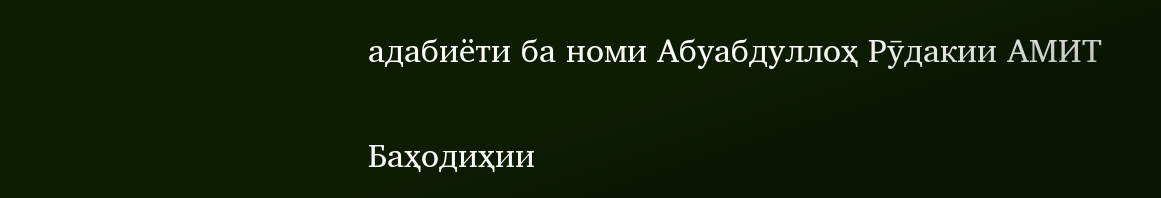адабиёти ба номи Абуабдуллоҳ Рӯдакии АМИТ

Баҳодиҳии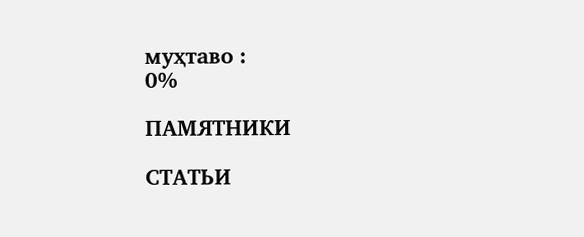муҳтаво :
0%

ПАМЯТНИКИ

СТАТЬИ